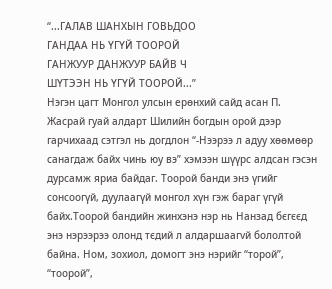“...ГАЛАВ ШАНХЫН ГОВЬДОО
ГАНДАА НЬ ҮГҮЙ ТООРОЙ
ГАНЖУУР ДАНЖУУР БАЙВ Ч
ШҮТЭЭН НЬ ҮГҮЙ ТООРОЙ...”
Нэгэн цагт Монгол улсын ерөнхий сайд асан П. Жасрай гуай алдарт Шилийн богдын орой дээр гарчихаад сэтгэл нь догдлон “-Нээрээ л адуу хөөмөөр санагдаж байх чинь юу вэ” хэмээн шүүрс алдсан гэсэн дурсамж яриа байдаг. Тоорой банди энэ үгийг сонсоогүй, дуулаагүй монгол хүн гэж бараг үгүй байх.Тоорой бандийн жинхэнэ нэр нь Нанзад бєгєєд энэ нэрээрээ олонд тєдий л алдаршаагvй бололтой байна. Ном, зохиол, домогт энэ нэрийг “торой”, “тоорой”,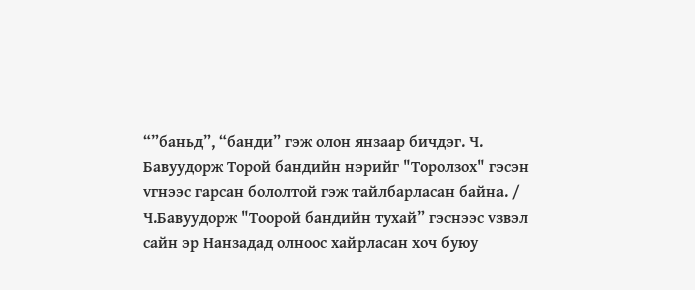“”баньд”, “банди” гэж олон янзаар бичдэг. Ч. Бавуудорж Торой бандийн нэрийг "Торолзох" гэсэн vгнээс гарсан бололтой гэж тайлбарласан байна. / Ч.Бавуудорж "Тоорой бандийн тухай” гэснээс vзвэл сайн эр Нанзадад олноос хайрласан хоч буюу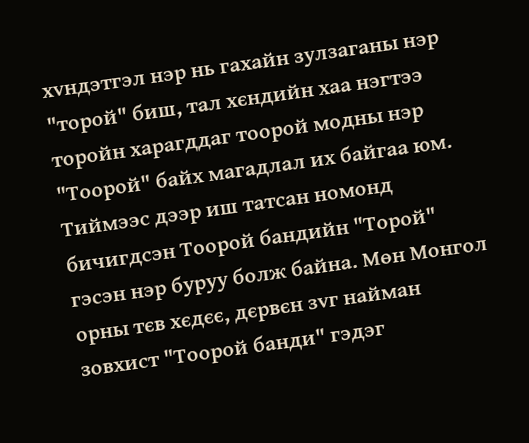хvндэтгэл нэр нь гахайн зулзаганы нэр "торой" биш, тал хєндийн хаа нэгтээ торойн харагддаг тоорой модны нэр "Тоорой" байх магадлал их байгаа юм. Тиймээс дээр иш татсан номонд бичигдсэн Тоорой бандийн "Торой" гэсэн нэр буруу болж байна. Мөн Монгол орны тєв хєдєє, дєрвєн зvг найман зовхист "Тоорой банди" гэдэг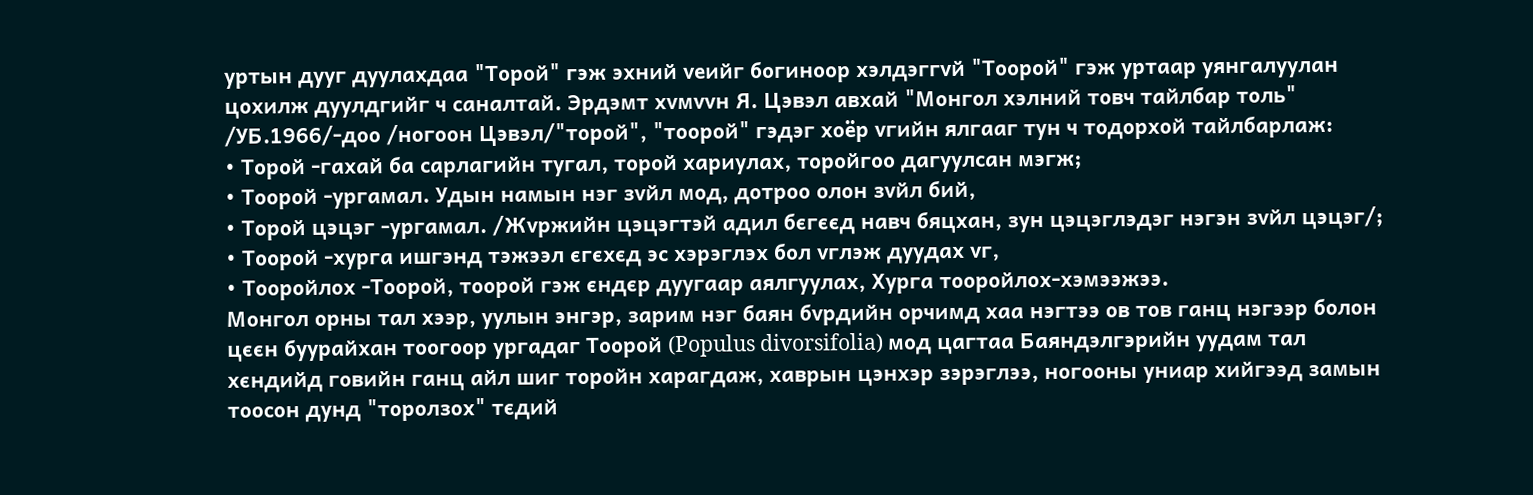уртын дууг дуулахдаа "Торой" гэж эхний vеийг богиноор хэлдэггvй "Тоорой" гэж уртаар уянгалуулан цохилж дуулдгийг ч саналтай. Эрдэмт хvмvvн Я. Цэвэл авхай "Монгол хэлний товч тайлбар толь" /УБ.1966/-доо /ногоон Цэвэл/"торой", "тоорой" гэдэг хоёр vгийн ялгааг тун ч тодорхой тайлбарлаж:
• Торой -гахай ба сарлагийн тугал, торой хариулах, торойгоо дагуулсан мэгж;
• Тоорой -ургамал. Удын намын нэг зvйл мод, дотроо олон зvйл бий,
• Торой цэцэг -ургамал. /Жvржийн цэцэгтэй адил бєгєєд навч бяцхан, зун цэцэглэдэг нэгэн зvйл цэцэг/;
• Тоорой -хурга ишгэнд тэжээл єгєхєд эс хэрэглэх бол vглэж дуудах vг,
• Тооройлох -Тоорой, тоорой гэж єндєр дуугаар аялгуулах, Хурга тооройлох-хэмээжээ.
Монгол орны тал хээр, уулын энгэр, зарим нэг баян бvрдийн орчимд хаа нэгтээ ов тов ганц нэгээр болон цєєн буурайхан тоогоор ургадаг Тоорой (Populus divorsifolia) мод цагтаа Баяндэлгэрийн уудам тал хєндийд говийн ганц айл шиг торойн харагдаж, хаврын цэнхэр зэрэглээ, ногооны униар хийгээд замын тоосон дунд "торолзох" тєдий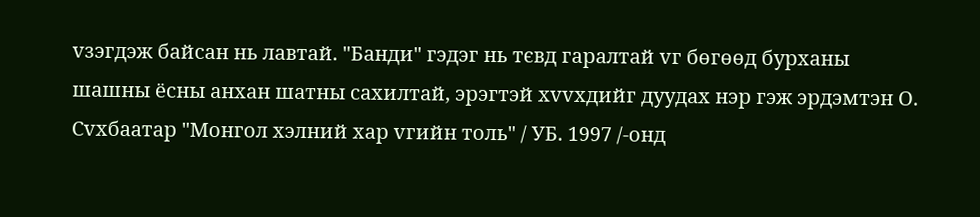vзэгдэж байсан нь лавтай. "Банди" гэдэг нь тєвд гаралтай vг бөгөөд бурханы шашны ёсны анхан шатны сахилтай, эрэгтэй хvvхдийг дуудах нэр гэж эрдэмтэн О. Сvхбаатар "Монгол хэлний хар vгийн толь" / УБ. 1997 /-онд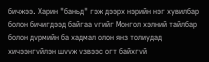бичжээ. Харин "баньд" гэж дээрх нэрийн нэг хувилбар болон бичигдээд байгаа vгийг Монгол хэлний тайлбар болон дvрмийн ба хадмал олон янз толиудад хичээнгvйлэн шvvж vзвээс огт байхгvй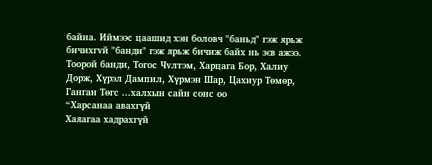байна. Иймээс цаашид хэн боловч "баньд" гэж ярьж бичихгvй "банди" гэж ярьж бичиж байх нь зєв ажээ.
Тоорой банди, Тогос Чvлтэм, Харцага Бор, Халиу Дорж, Хүрэл Дампил, Хүрмэн Шар, Цахиур Төмөр, Ганган Төгс ...халхын сайн сонс оо
“Харсанаа авахгүй
Хаяагаа хадрахгүй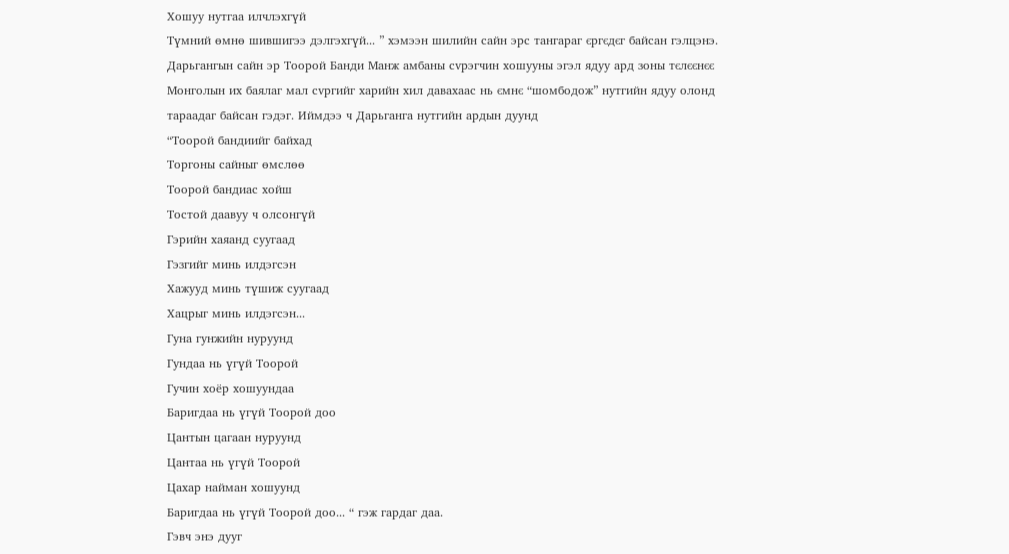Хошуу нутгаа илчлэхгүй
Түмний өмнө шившигээ дэлгэхгүй... ” хэмээн шилийн сайн эрс тангараг єргєдєг байсан гэлцэнэ. Дарьгангын сайн эр Тоорой Банди Манж амбаны сvрэгчин хошууны эгэл ядуу ард зоны тєлєєнєє Монголын их баялаг мал сvргийг харийн хил давахаас нь ємнє “шомбодож” нутгийн ядуу олонд тараадаг байсан гэдэг. Иймдээ ч Дарьганга нутгийн ардын дуунд
“Тоорой бандиийг байхад
Торгоны сайныг өмслөө
Тоорой бандиас хойш
Тостой даавуу ч олсонгүй
Гэрийн хаяанд суугаад
Гэзгийг минь илдэгсэн
Хажууд минь түшиж суугаад
Хацрыг минь илдэгсэн...
Гуна гунжийн нуруунд
Гундаа нь үгүй Тоорой
Гучин хоёр хошуундаа
Баригдаа нь үгүй Тоорой доо
Цантын цагаан нуруунд
Цантаа нь үгүй Тоорой
Цахар найман хошуунд
Баригдаа нь үгүй Тоорой доо... “ гэж гардаг даа.
Гэвч энэ дууг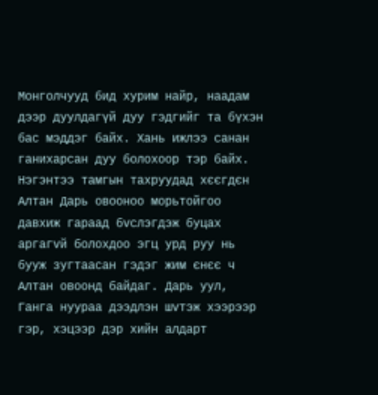Монголчууд бид хурим найр, наадам дээр дуулдагүй дуу гэдгийг та бүхэн бас мэддэг байх. Хань ижлээ санан ганихарсан дуу болохоор тэр байх. Нэгэнтээ тамгын тахруудад хєєгдєн Алтан Дарь овооноо морьтойгоо давхиж гараад бvслэгдэж буцах аргагvй болохдоо эгц урд руу нь бууж зугтаасан гэдэг жим єнєє ч Алтан овоонд байдаг. Дарь уул, Ганга нуураа дээдлэн шvтэж хээрээр гэр, хэцээр дэр хийн алдарт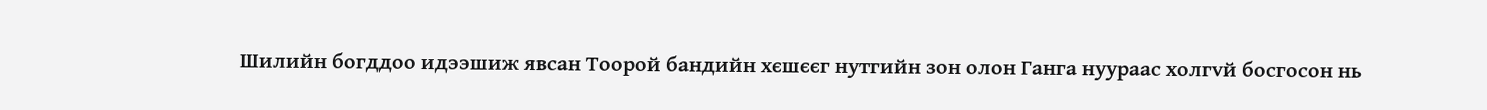Шилийн богддоо идээшиж явсан Тоорой бандийн хєшєєг нутгийн зон олон Ганга нуураас холгvй босгосон нь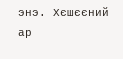энэ. Хєшєєний ар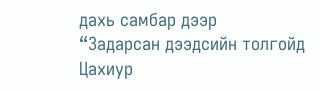дахь самбар дээр
“Задарсан дээдсийн толгойд
Цахиур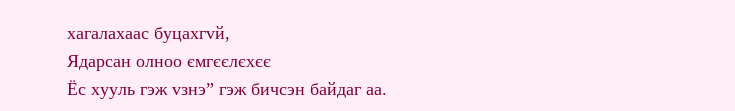хагалахаас буцахгvй,
Ядарсан олноо ємгєєлєхєє
Ёс хууль гэж vзнэ” гэж бичсэн байдаг аа.